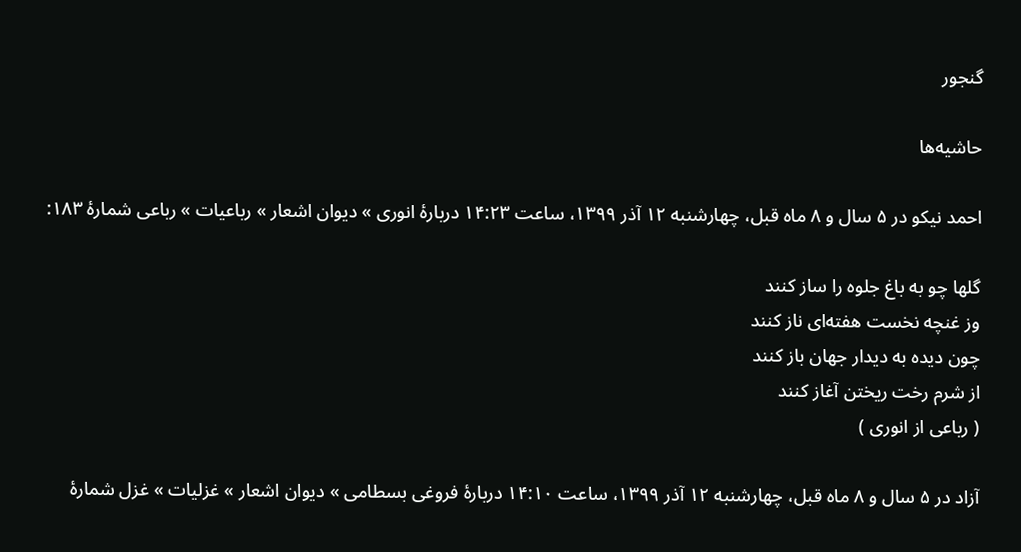گنجور

حاشیه‌ها

احمد نیکو در ۵ سال و ۸ ماه قبل، چهارشنبه ۱۲ آذر ۱۳۹۹، ساعت ۱۴:۲۳ دربارهٔ انوری » دیوان اشعار » رباعیات » رباعی شمارهٔ ۱۸۳:

گلها چو به باغ جلوه را ساز کنند
وز غنچه نخست هفته‌ای ناز کنند
چون دیده به دیدار جهان باز کنند
از شرم رخت ریختن آغاز کنند
( رباعی از انوری )

آزاد در ۵ سال و ۸ ماه قبل، چهارشنبه ۱۲ آذر ۱۳۹۹، ساعت ۱۴:۱۰ دربارهٔ فروغی بسطامی » دیوان اشعار » غزلیات » غزل شمارهٔ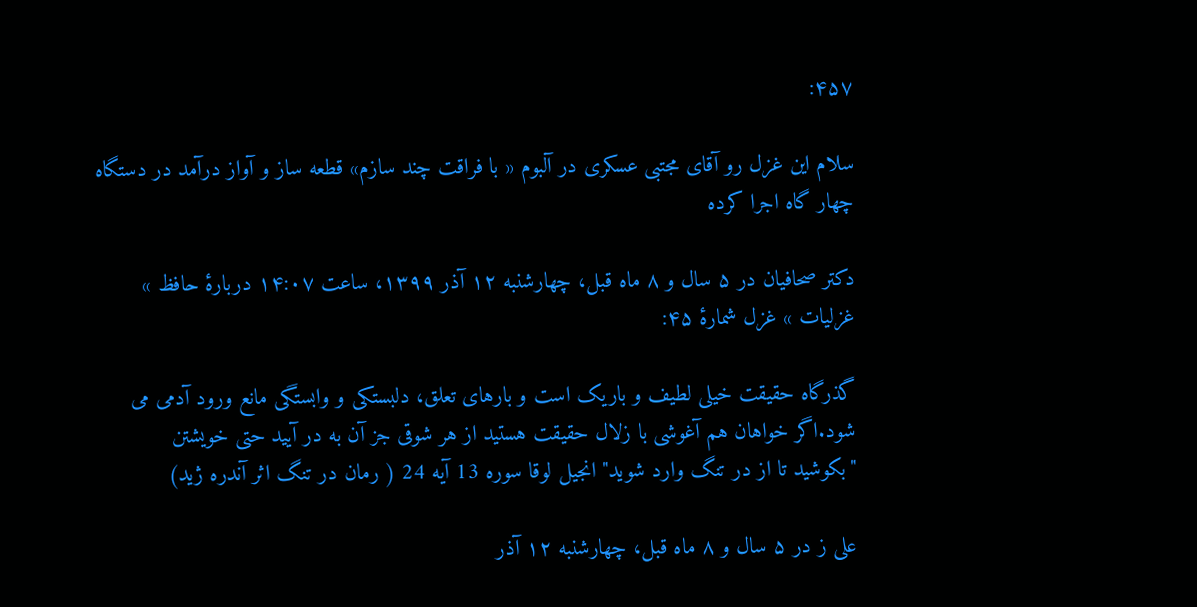۴۵۷:

سلام این غزل رو آقای مجتبی عسکری در آلبوم « با فراقت چند سازم» قطعه ساز و آواز درآمد در دستگاه چهار گاه اجرا کرده

دکتر صحافیان در ۵ سال و ۸ ماه قبل، چهارشنبه ۱۲ آذر ۱۳۹۹، ساعت ۱۴:۰۷ دربارهٔ حافظ » غزلیات » غزل شمارهٔ ۴۵:

گذرگاه حقیقت خیلی لطیف و باریک است و بارهای تعلق، دلبستکی و وابستگی مانع ورود آدمی می شود.اگر خواهان هم آغوشی با زلال حقیقت هستید از هر شوقی جز آن به در آیید حتی خویشتن
"بکوشید تا از در تنگ وارد شوید" انجیل لوقا سوره 13 آیه 24 ( رمان در تنگ اثر آندره ژید)

علی ز در ۵ سال و ۸ ماه قبل، چهارشنبه ۱۲ آذر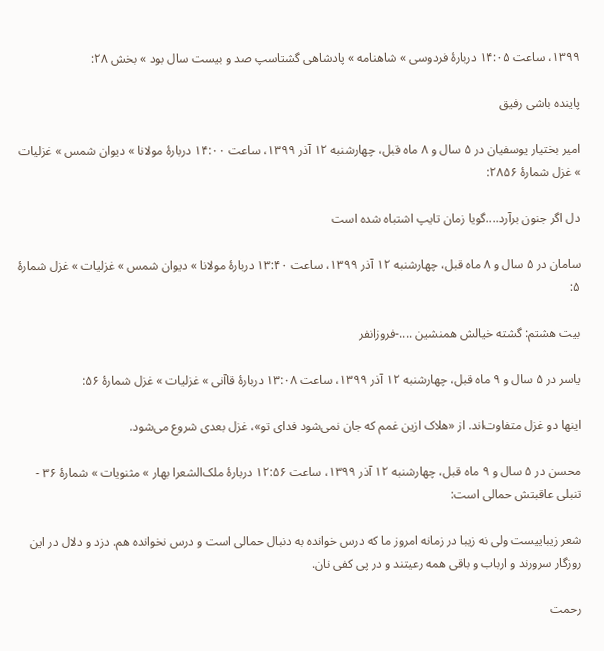۱۳۹۹، ساعت ۱۴:۰۵ دربارهٔ فردوسی » شاهنامه » پادشاهی گشتاسپ صد و بیست سال بود » بخش ۲۸:

پاینده باشی رفیق

امیر بختیار یوسفیان در ۵ سال و ۸ ماه قبل، چهارشنبه ۱۲ آذر ۱۳۹۹، ساعت ۱۴:۰۰ دربارهٔ مولانا » دیوان شمس » غزلیات » غزل شمارهٔ ۲۸۵۶:

دل اگر جنون برآرد....گویا زمان تایپ اشتباه شده است

سامان در ۵ سال و ۸ ماه قبل، چهارشنبه ۱۲ آذر ۱۳۹۹، ساعت ۱۳:۴۰ دربارهٔ مولانا » دیوان شمس » غزلیات » غزل شمارهٔ ۵:

بیت هشتم: گشته خیالش همنشین ....-فروزانفر

یاسر در ۵ سال و ۹ ماه قبل، چهارشنبه ۱۲ آذر ۱۳۹۹، ساعت ۱۳:۰۸ دربارهٔ قاآنی » غزلیات » غزل شمارهٔ ۵۶:

اینها دو غزل متفاوت‌اند. از «هلاک ازین غمم که جان نمی‌شود فدای تو»، غزل بعدی شروع می‌شود.

محسن در ۵ سال و ۹ ماه قبل، چهارشنبه ۱۲ آذر ۱۳۹۹، ساعت ۱۲:۵۶ دربارهٔ ملک‌الشعرا بهار » مثنویات » شمارهٔ ۳۶ - تنبلی عاقبتش حمالی است:

شعر زیباییست ولی نه زیبا در زمانه امروز ما که درس خوانده به دنبال حمالی است و درس نخوانده هم. دزد و دلال در این روزگار سرورند و ارباب و باقی همه رعیتند و در پی کفی نان.

رحمت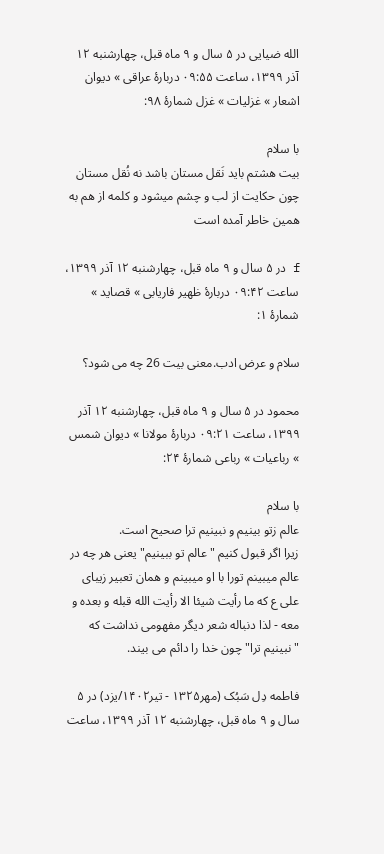الله ضیایی در ۵ سال و ۹ ماه قبل، چهارشنبه ۱۲ آذر ۱۳۹۹، ساعت ۰۹:۵۵ دربارهٔ عراقی » دیوان اشعار » غزلیات » غزل شمارهٔ ۹۸:

با سلام
بیت هشتم باید نَقل مستان باشد نه نُقل مستان چون حکایت از لب و چشم میشود و کلمه از هم به همین خاطر آمده است

f در ۵ سال و ۹ ماه قبل، چهارشنبه ۱۲ آذر ۱۳۹۹، ساعت ۰۹:۴۲ دربارهٔ ظهیر فاریابی » قصاید » شمارهٔ ۱:

سلام و عرض ادب.معنی بیت 26 چه می شود؟

محمود در ۵ سال و ۹ ماه قبل، چهارشنبه ۱۲ آذر ۱۳۹۹، ساعت ۰۹:۲۱ دربارهٔ مولانا » دیوان شمس » رباعیات » رباعی شمارهٔ ۲۴:

با سلام
عالم زتو بینیم و نبینیم ترا صحیح است.
زیرا اگر قبول کنیم "عالم تو ببینیم" یعنی هر چه در عالم میبینم تورا با او میبینم و همان تعبیر زیبای علی ع که ما رأیت شیئا الا رأیت الله قبله و بعده و معه - لذا دنباله شعر دیگر مفهومی نداشت که "نبینیم ترا" چون خدا را دائم می بیند.

فاطمه دِل سَبُک (مهر۱۳۲۵ - تیر۱۴۰۲/یزد) در ۵ سال و ۹ ماه قبل، چهارشنبه ۱۲ آذر ۱۳۹۹، ساعت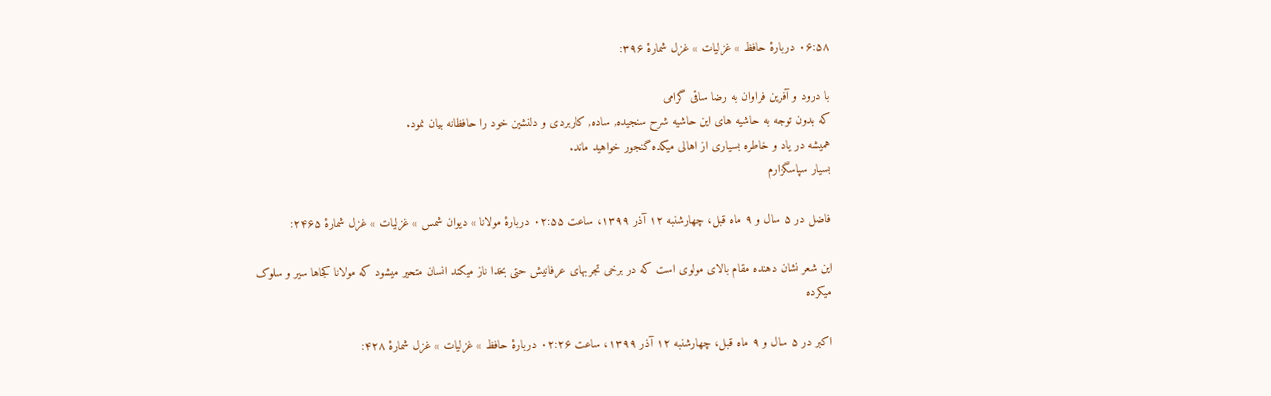۰۶:۵۸ دربارهٔ حافظ » غزلیات » غزل شمارهٔ ۳۹۶:

با درود و آفرین فراوان به رضا ساقی گرامی
که بدون توجه به حاشیه های این حاشیه شرح سنجیده, ساده, کاربردی و دلنشین خود را حافظانه بیان نمود.
همیشه در یاد و خاطره بسیاری از اهالی میکده گنجور خواهید ماند.
بسیار سپاسگزارم

فاضل در ۵ سال و ۹ ماه قبل، چهارشنبه ۱۲ آذر ۱۳۹۹، ساعت ۰۲:۵۵ دربارهٔ مولانا » دیوان شمس » غزلیات » غزل شمارهٔ ۲۴۶۵:

این شعر نشان دهنده مقام بالای مولوی است که در برخی تجربهای عرفانیش حتی بخدا ناز میکند انسان متحیر میشود که مولانا کجاها سیر و سلوک میکرده

اکبر در ۵ سال و ۹ ماه قبل، چهارشنبه ۱۲ آذر ۱۳۹۹، ساعت ۰۲:۲۶ دربارهٔ حافظ » غزلیات » غزل شمارهٔ ۴۲۸: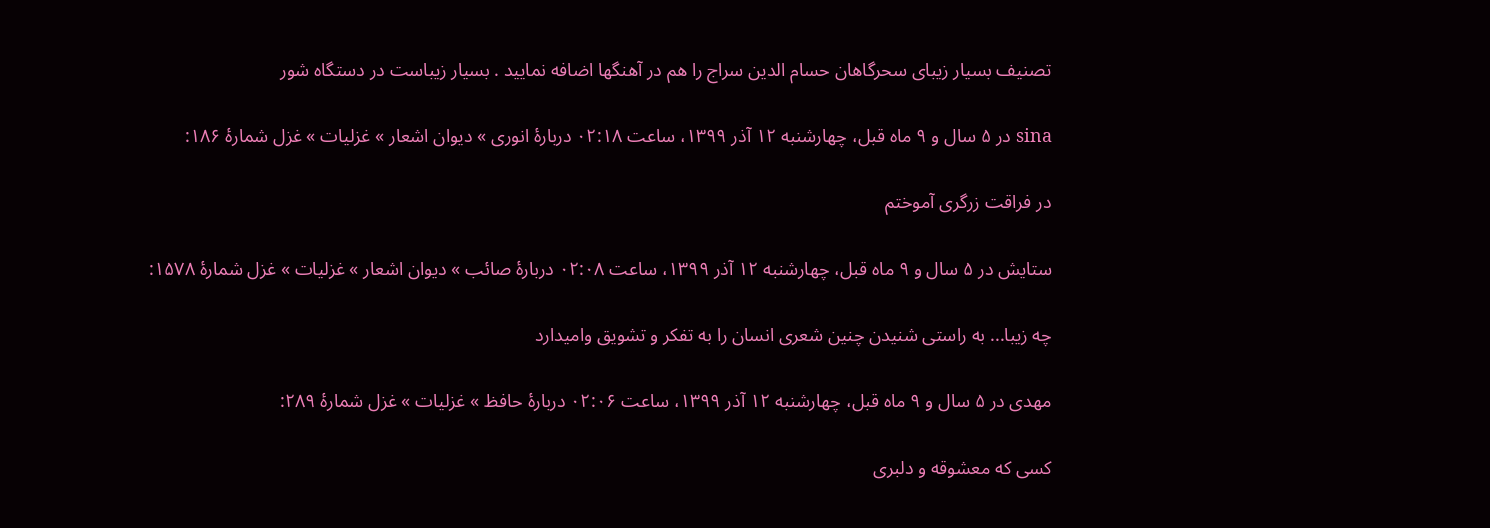تصنیف بسیار زیبای سحرگاهان حسام الدین سراج را هم در آهنگها اضافه نمایید . بسیار زیباست در دستگاه شور

sina در ۵ سال و ۹ ماه قبل، چهارشنبه ۱۲ آذر ۱۳۹۹، ساعت ۰۲:۱۸ دربارهٔ انوری » دیوان اشعار » غزلیات » غزل شمارهٔ ۱۸۶:

در فراقت زرگری آموختم

ستایش در ۵ سال و ۹ ماه قبل، چهارشنبه ۱۲ آذر ۱۳۹۹، ساعت ۰۲:۰۸ دربارهٔ صائب » دیوان اشعار » غزلیات » غزل شمارهٔ ۱۵۷۸:

چه زیبا... به راستی شنیدن چنین شعری انسان را به تفکر و تشویق وامیدارد

مهدی در ۵ سال و ۹ ماه قبل، چهارشنبه ۱۲ آذر ۱۳۹۹، ساعت ۰۲:۰۶ دربارهٔ حافظ » غزلیات » غزل شمارهٔ ۲۸۹:

کسی که معشوقه و دلبری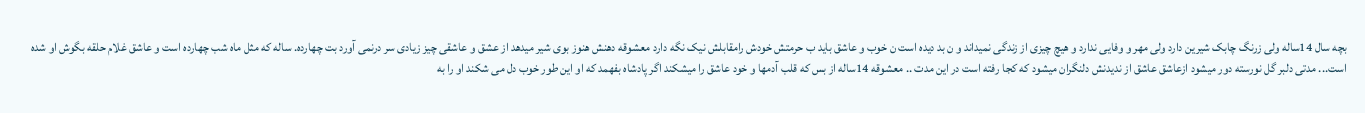بچه سال 14ساله ولی زرنگ چابک شیرین دارد ولی مهر و وفایی ندارد و هیچ چیزی از زندگی نمیداند و ن بد دیده است ن خوب و عاشق باید ب حرمتش خودش رامقابلش نیک نگه دارد معشوقه دهنش هنوز بوی شیر میدهد از عشق و عاشقی چیز زیادی سر درنمی آورد بت چهارده. ساله که مثل ماه شب چهارده است و عاشق غلام حلقه بگوش او شده است... مدتی دلبر گل نورسته دور میشود ازعاشق عاشق از ندیدنش دلنگران میشود که کجا رفته است در این مدت .. معشوقه 14ساله از بس که قلب آدمها و خود عاشق را میشکند اگر پادشاه بفهمد که او این طور خوب دل می شکند او را به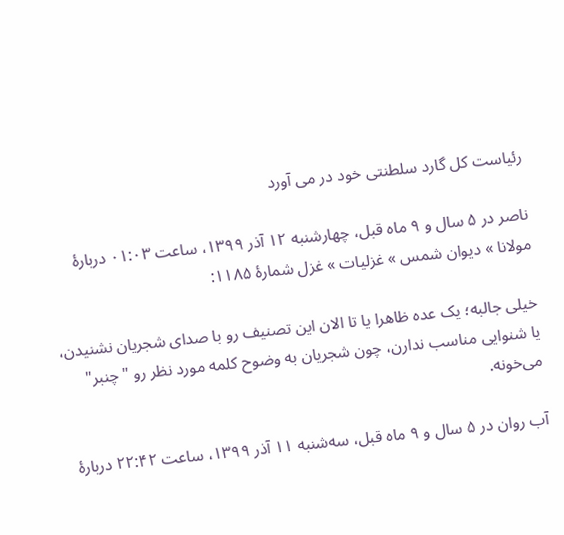رئیاست کل گارد سلطنتی خود در می آورد

ناصر در ۵ سال و ۹ ماه قبل، چهارشنبه ۱۲ آذر ۱۳۹۹، ساعت ۰۱:۰۳ دربارهٔ مولانا » دیوان شمس » غزلیات » غزل شمارهٔ ۱۱۸۵:

خیلی جالبه؛ یک عده ظاهرا یا تا الان این تصنیف رو با صدای شجریان نشنیدن، یا شنوایی مناسب ندارن، چون شجریان به وضوح کلمه مورد نظر رو "چنبر" می‌خونه.

آب روان در ۵ سال و ۹ ماه قبل، سه‌شنبه ۱۱ آذر ۱۳۹۹، ساعت ۲۲:۴۲ دربارهٔ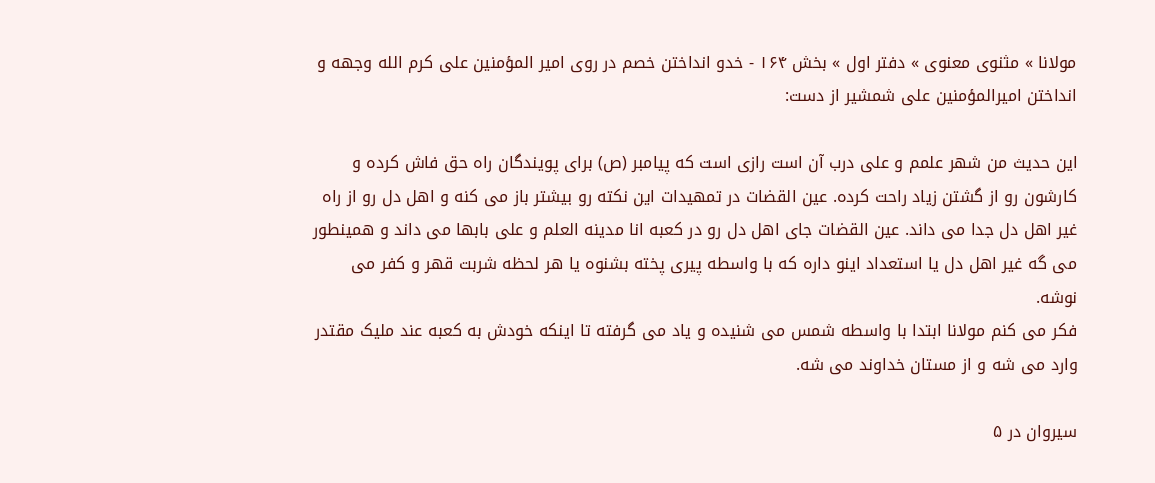مولانا » مثنوی معنوی » دفتر اول » بخش ۱۶۴ - خدو انداختن خصم در روی امیر المؤمنین علی کرم الله وجهه و انداختن امیرالمؤمنین علی شمشیر از دست:

این حدیث من شهر علمم و علی درب آن است رازی است که پیامبر (ص) برای پویندگان راه حق فاش کرده و کارشون رو از گشتن زیاد راحت کرده. عین القضات در تمهیدات این نکته رو بیشتر باز می کنه و اهل دل رو از راه غیر اهل دل جدا می داند. عین القضات جای اهل دل رو در کعبه انا مدینه العلم و علی بابها می داند و همینطور می گه غیر اهل دل یا استعداد اینو داره که با واسطه پیری پخته بشنوه یا هر لحظه شربت قهر و کفر می نوشه.
فکر می کنم مولانا ابتدا با واسطه شمس می شنیده و یاد می گرفته تا اینکه خودش به کعبه عند ملیک مقتدر وارد می شه و از مستان خداوند می شه.

سیروان در ۵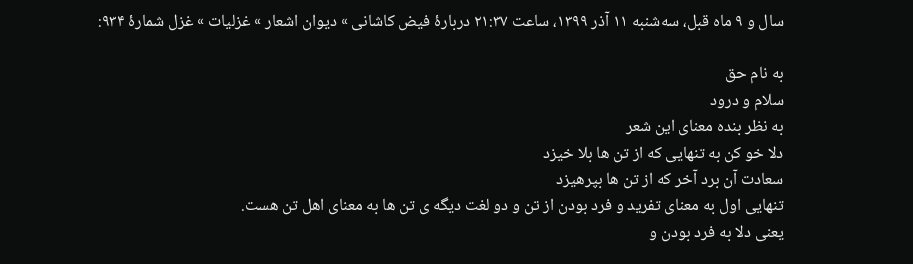سال و ۹ ماه قبل، سه‌شنبه ۱۱ آذر ۱۳۹۹، ساعت ۲۱:۳۷ دربارهٔ فیض کاشانی » دیوان اشعار » غزلیات » غزل شمارهٔ ۹۳۴:

به نام حق
سلام و درود
به نظر بنده معنای این شعر
دلا خو کن به تنهایی که از تن ها بلا خیزد
سعادت آن برد آخر که از تن ها بپرهیزد
تنهایی اول به معنای تفرید و فرد بودن از تن و دو لغت دیگه ی تن ها به معنای اهل تن هست.
یعنی دلا به فرد بودن و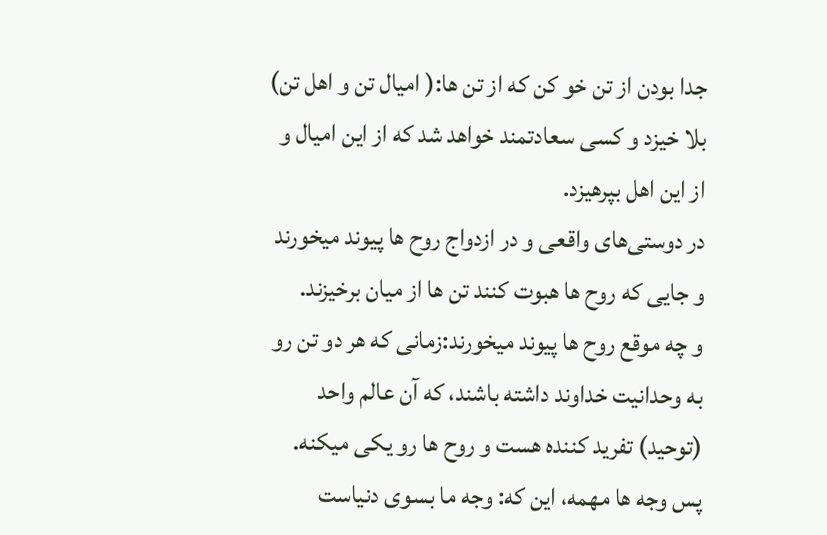جدا بودن از تن خو کن که از تن ها:( امیال تن و اهل تن) بلا خیزد و کسی سعادتمند خواهد شد که از این امیال و از این اهل بپرهیزد.
در دوستی‌های واقعی و در ازدواج روح ها پیوند میخورند و جایی که روح ها هبوت کنند تن ها از میان برخیزند.
و چه موقع روح ها پیوند میخورند:زمانی که هر دو تن رو به وحدانیت خداوند داشته باشند، که آن عالم واحد (توحید) تفرید کننده هست و روح ها رو یکی میکنه.
پس وجه ها مهمه، این که: وجه ما بسوی دنیاست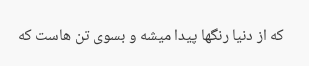که از دنیا رنگها پیدا میشه و بسوی تن هاست که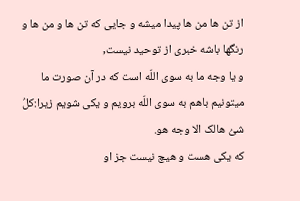از تن ها من ها پیدا میشه و جایی که تن ها و من ها و رنگها باشه خبری از توحید نیست,
و یا وجه ما به سوی اللّه است که در آن صورت ما میتونیم باهم به سوی اللّه برویم و یکی شویم زیرا:کلُ شیُ هالک الا وجه هو.
که یکی هست و هیچ نیست جز او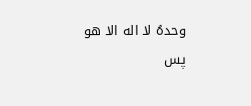وحدهُ لا اله الا هو
پس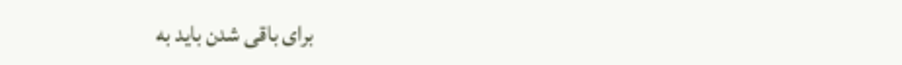برای باقی شدن باید به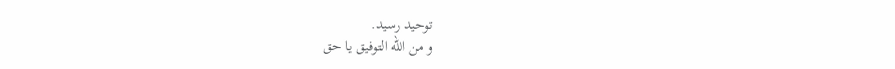توحید رسید.
و من اللّه التوفیق یا حق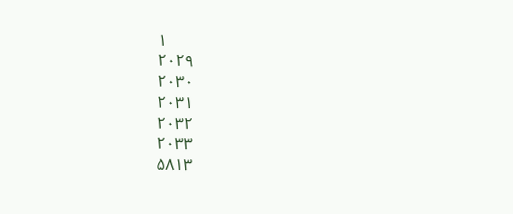۱
۲۰۲۹
۲۰۳۰
۲۰۳۱
۲۰۳۲
۲۰۳۳
۵۸۱۳